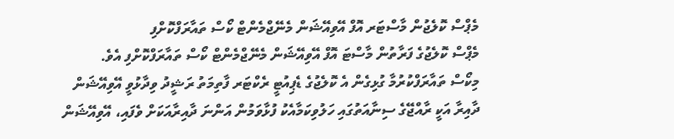މެޕްސް ކޮލެޖުން މާސްޓަރ އޮފް އޭވިއޭޝަން މެނޭޖްމެންޓް ކޯސް ތައާރަފްކޮށްފި
މެޕްސް ކޮލެޖުގެ ފަރާތުން މާސްޓަ އޮފް އޭވިއޭޝަން މެނޭޖްމެންޓް ކޯސް ތައާރަފްކޮށްފި އެވެ.
މިކޯސް ތައާރަފްކުރުމާ ގުޅިގެން އެ ކޮލެޖުގެ ޑެޕިއުޓީ ރެކްޓަރ ފާތިމަތު ރަޝީދު ވިދާޅުވީ އޭވިއޭޝަން ދާއިރާ އަކީ ރާއްޖޭގެ ސިނާއަތުގައި ހަލުވިކަމާއެކު ފުޅާވަމުން އަންނަ ދާއިރާއަކަށް ވެފައި، އޭވިއޭޝަން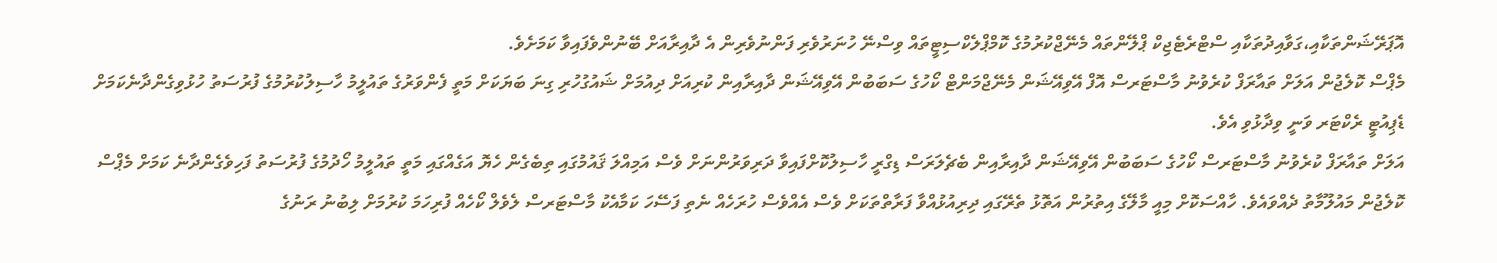އޮޕަރޭޝަންތަކާއި،ގަވާއިދުތަކާއި ސްޓްރެޓެޖިކް ޕްލޭންތައް މެނޭޖްކުރުމުގެ ކޮމްޕްލެކްސިޓީތައް ވިސްނޭ ހުނަރުވެރި ފަންނުވެރިން އެ ދާއިރާއަށް ބޭނުންވެފައިވާ ކަމަށެވެ.
މެޕްސް ކޮލެޖުން އަލަށް ތައާރަފް ކުރެވުނު މާސްޓަރސް އޮފް އޭވިއޭޝަން މެނޭޖްމަންޓް ކޯހުގެ ސަބަބުން އޭވިއޭޝަން ދާއިރާއިން ކުރިއަށް ދިއުމަށް ޝައުގުހުރި ގިނަ ބަޔަކަށް މަތީ ފެންވަރުގެ ތައުލީމު ހާސިލުކުރުމުގެ ފުރުސަތު ހުޅުވިގެންދާނެކަމަށް ޑެޕިއުޓީ ރެކްޓަރ ވަނީ ވިދާޅުވި އެވެ.
އަލަށް ތައާރަފް ކުރެވުނު މާސްޓަރސް ކޯހުގެ ސަބަބުން އޭވިއޭޝަން ދާއިރާއިން ބެޗެލަރަސް ޑިގްރީ ހާސިލުކޮށްފައިވާ ދަރިވަރުންނަށް ވެސް އަމިއްލަ ޤައުމުގައި ތިބެގެން ހެޔޮ އަގެއްގައި މަތީ ތައުލީމު ހޯދުމުގެ ފުރުސަތު ފަހިވެގެންދާނެ ކަމަށް މެޕްސް ކޮލެޖުން މައުލޫމާތު ދެއްވައެވެ. ހާއްސަކޮށް މިއީ މާލޭގެ އިތުރުން އަތޮޅު ތެރޭގައި ދިރިއުޅުއްވާ ފަރާތްތަކަށް ވެސް އެއްވެސް ހުރަހެއް ނެތި ފަސޭހަ ކަމާއެކު މާސްޓަރސް ލެވެލް ކޯހެއް ފުރިހަމަ ކުރުމަށް ލިބުނު ރަނުގެ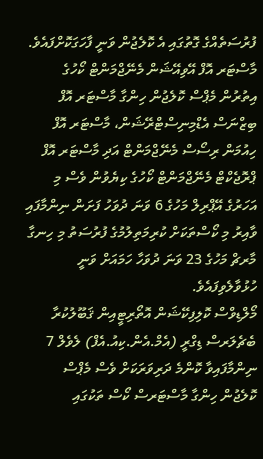ފުރުސަތެއްގެ ގޮތުގައި އެ ކޮލެޖުން ވަނީ ފާހަގަކޮށްފައެވެ.
މާސްޓަރ އޮފް އޭވިއޭޝަން މެނޭޖްމަންޓް ކޯހުގެ އިތުރުން މެޕްސް ކޮލެޖުން ހިންގާ މާސްޓަރ އޮފް ބިޒްނަސް އެޑްމިނިސްޓްރޭޝަން، މާސްޓަރ އޮފް ހިއުމަން ރިސޯސް މެނޭޖްމަންޓް އަދި މާސްޓަރ އޮފް ޕްރޮޖެކްޓް މެނޭޖްމަންޓް ކޯހުގެ ކިޔެވުން ވެސް މި އަހަރުގެ އޭޕްރިލް މަހުގެ 6 ވަނަ ދުވަހު ފަށަން ނިންމާފައި ވާއިރު މި ކޯސްތަކަށް ކުރިމަތިލުމުގެ ފުރުސަތު މި ހިނގާ މާރޗް މަހުގެ 23 ވަނަ ދުވަހާ ހަމައަށް ވަނީ ހުޅުވާލެވިފައެވެ.
މޯލްޑިވްސް ކޮލިފިކޭޝަން އޮތޯރިޓީއިން ޤަބޫލުކުރާ ބެޗެލަރސް ޑިގްރީ (އެމް.އެން.ކިއު.އެފް) ލެވެލް 7 ނިންމާފައިވާ ކޮންމެ ދަރިވަރަކަށް ވެސް މެޕްސް ކޮލެޖުން ހިންގާ މާސްޓަރސް ކޯސް ތަކުގައި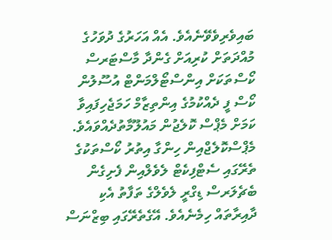ބައިވެރިވެވޭނެއެވެ. އެއް އަހަރުގެ ދުވަހުގެ މުއްދަތަށް ކުރިއަށް ގެންދާ މާސްޓަރސް ކޯސްތަކަށް އިންސްޓޯލްމަންޓް އުސޫލުން ކޯސް ފީ ދެއްކުމުގެ އިންތިޒާމް ހަމަޖެހިފައިވާ ކަމަށް މެޕްސް ކޮލެޖުން މައުލޫމާތުދެއްވައެވެ.
މެޕްސްކޮލެޖްއިން ހިންގާ އިތުރު ކޯސްތަކުގެ ތެރޭގައި ސެޓްފިކެޓް ލެވެލްއިން ފެށިގެން ބެޗެލަރސް ޑިގްރީ ލެވެލްގެ ތަފާތު އެކި ދާއިރާތައް ހިމެނެއެވެ. އޭގެތެރޭގައި ބިޒްނަސް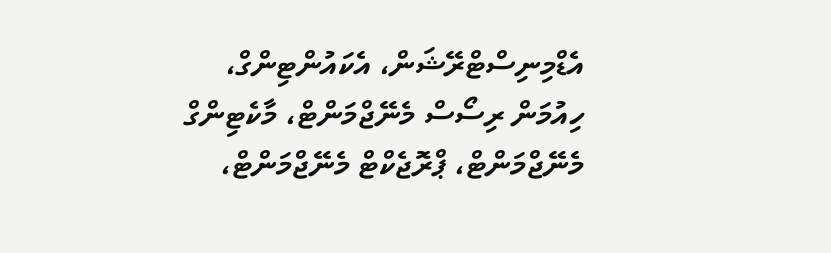އެޑްމިނިސްޓްރޭޝަން، އެކައުންޓިންގް، ހިއުމަން ރިސޯސް މެނޭޖްމަންޓް، މާކެޓިންގް މެނޭޖްމަންޓް، ޕްރޮޖެކްޓް މެނޭޖްމަންޓް،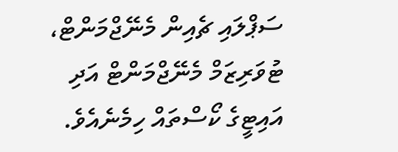ސަޕްލައި ޗެއިން މެނޭޖްމަންޓް، ޓުވަރިޒަމް މެނޭޖްމަންޓް އަދި އައިޓީގެ ކޯސްތައް ހިމެނެއެވެ.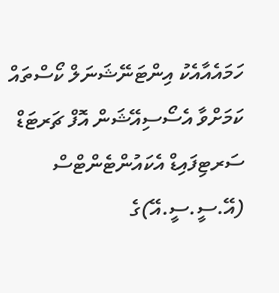ހަމައެއާއެކު އިންޓަނޭޝަނަލް ކޯސްތައް ކަމަށްވާ އެސޯސިއޭޝަން އޮފް ޗަރޓަޑް ސަރޓިފައިޑް އެކައުންޓެންޓްސް (އޭ.ސީ.ސީ.އޭ)ގެ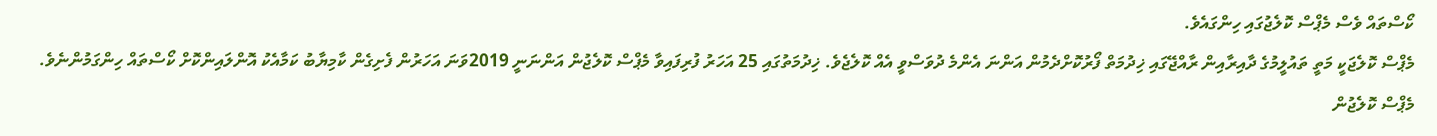ކޯސްތައް ވެސް މެޕްސް ކޮލެޖުގައި ހިންގައެވެ.
މެޕްސް ކޮލެޖަކީ މަތީ ތައުލީމުގެ ދާއިރާއިން ރާއްޖޭގައި ޚިދުމަތް ފޯރުކޮށްދެމުން އަންނަ އެންމެ ދުވަސްވީ އެއް ކޮލެޖެވެ. ޚިދުމަތުގައި 25 އަހަރު ފުރިފައިވާ މެޕްސް ކޮލެޖުން އަންނަނީ 2019ވަނަ އަހަރުން ފެށިގެން ކާމިޔާބު ކަމާއެކު އޮންލައިންކޮށް ކޯސްތައް ހިންގަމުންނެވެ.
މެޕްސް ކޮލެޖުން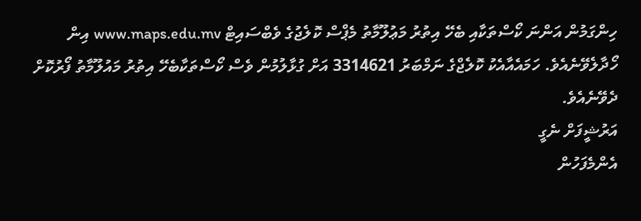ހިންގަމުން އަންނަ ކޯސްތަކާއި ބެހޭ އިތުރު މަޢުލޫމާތު މެޕްސް ކޮލެޖުގެ ވެބްސައިޓް www.maps.edu.mv އިން ހޯދާލެވޭނެއެވެ. ހަމައެއާއެކު ކޮލެޖްގެ ނަމްބަރު 3314621 އަށް ގުޅާލުމުން ވެސް ކޯސްތަކާބެހޭ އިތުރު މައުލޫމާތު ފޯރުކޮށް ދެވޭނެއެވެ.
އަރުޝީފަށް ނެގީ
އެންމެފަހުން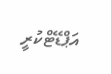އަޕްޑޭޓްކުރީ